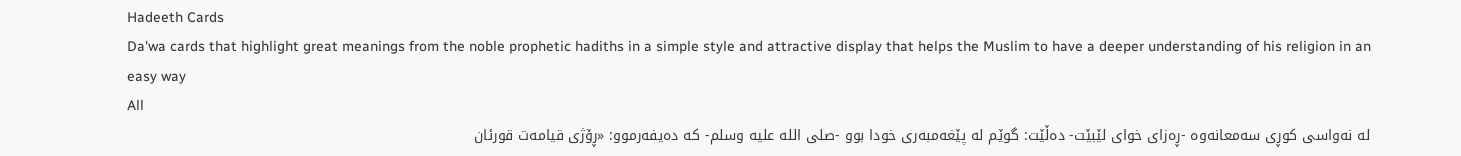Hadeeth Cards
Da'wa cards that highlight great meanings from the noble prophetic hadiths in a simple style and attractive display that helps the Muslim to have a deeper understanding of his religion in an easy way
All
لە نەواسی کوڕی سەمعانەوە -ڕەزای خوای لێبێت- دەڵێت: گوێم لە پێغەمبەری خودا بوو -صلى اللە علیە وسلم- کە دەیفەرموو: «ڕۆژی قیامەت قورئان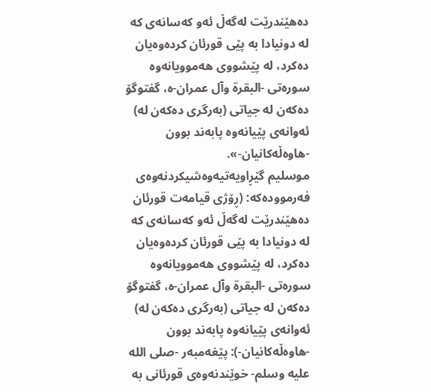دەهێندرێت لەگەڵ ئەو کەسانەى کە لە دونیادا بە پێی قورئان کردەوەیان دەکرد، لە پێشووی هەموویانەوە سورەتی -البقرة وآل عمران-ە، گفتوگۆ دەکەن لە جیاتی (بەرگری دەکەن لە) ئەوانەى پێیانەوە پابەند بوون -هاوەڵەکانیان-».
موسلیم گێڕاویەتیەوەشیکردنەوەى فەرموودەکە: (ڕۆژی قیامەت قورئان دەهێندرێت لەگەڵ ئەو کەسانەى کە لە دونیادا بە پێی قورئان کردەوەیان دەکرد، لە پێشووی هەموویانەوە سورەتی -البقرة وآل عمران-ە، گفتوگۆ دەکەن لە جیاتی (بەرگری دەکەن لە) ئەوانەى پێیانەوە پابەند بوون -هاوەڵەکانیان-): پێغەمبەر -صلى اللە علیە وسلم- خوێندنەوەى قورئانی بە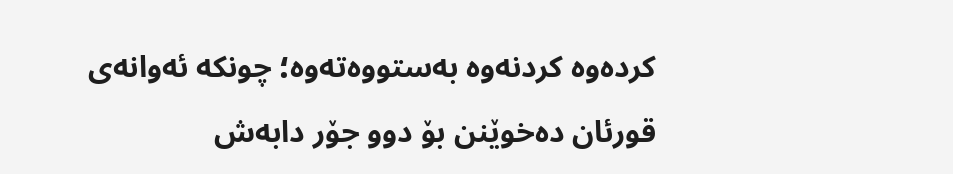کردەوە کردنەوە بەستووەتەوە؛ چونکە ئەوانەى قورئان دەخوێنن بۆ دوو جۆر دابەش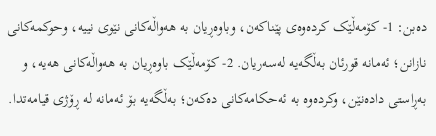دەبن: 1- کۆمەڵێک کردەوەى پێناکەن، وباوەڕیان بە هەواڵەکانى نێوی نییە، وحوکمەکانى نازانن؛ ئەمانە قورئان بەڵگەیە لەسەریان. 2- کۆمەڵێک باوەڕیان بە هەواڵەکانى هەیە، و بەڕاستی دادەنێن، وکردەوە بە ئەحکامەکانى دەکەن؛ بەڵگەیە بۆ ئەمانە لە ڕۆژی قیامەتدا.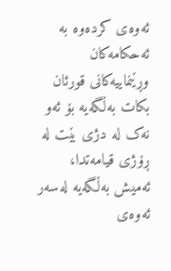ئەوەى کردەوە بە ئەحکامەکان وڕێنماییەکانى قورئان بکات بەڵگەیە بۆ ئەو نەک لە دژی بێت لە ڕۆژی قیامەتدا، ئەمیش بەڵگەیە لەسەر ئەوەى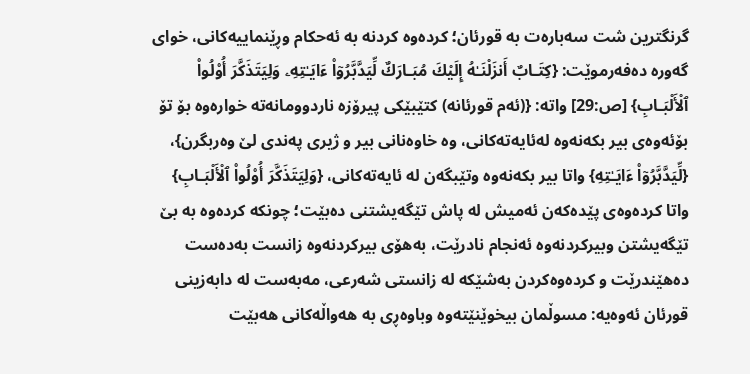گرنگترین شت سەبارەت بە قورئان؛ کردەوە کردنە بە ئەحکام وڕێنماییەکانى، خواى گەورە دەفەرموێت: {كِتَـابٌ أَنزَلْنَـٰهُ إِلَيْكَ مُبَـارَكٌ لِّيَدَّبَّرُوٓا۟ ءَايَـٰتِهِۦ وَلِيَتَذَكَّرَ أُو۟لُوا۟ ٱلْأَلْبَـابِ} [ص:29] واتە: {(ئەم قورئانە) کتێبێکی پیرۆزە ناردوومانەتە خوارەوە بۆ تۆ بۆئەوەی بیر بکەنەوە لەئایەتەکانی، وە خاوەنانی بیر و ژیری پەندی لێ وەربگرن}، {لِّيَدَّبَّرُوٓا۟ ءَايَـٰتِهِ} واتا بیر بکەنەوە وتێبگەن لە ئایەتەکانى، {وَلِيَتَذَكَّرَ أُو۟لُوا۟ ٱلْأَلْبَـابِ} واتا کردەوەى پێدەکەن ئەمیش لە پاش تێگەیشتنی دەبێت؛ چونکە کردەوە بە بێ تێگەیشتن وبیرکردنەوە ئەنجام نادرێت، بەهۆی بیرکردنەوە زانست بەدەست دەهێندرێت و کردەوەکردن بەشێکە لە زانستی شەرعی، مەبەست لە دابەزینی قورئان ئەوەیە: مسوڵمان بیخوێنێتەوە وباوەڕی بە هەواڵەکانى هەبێت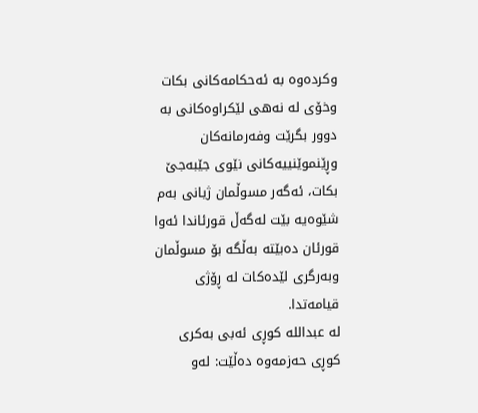وکردەوە بە ئەحکامەکانى بکات وخۆی لە نەهی لێکراوەکانى بە دوور بگرێت وفەرمانەکان وڕێنموێنییەکانى نێوی جێبەجێ بکات، ئەگەر مسوڵمان ژیانی بەم شێوەیە بێت لەگەڵ قورئاندا ئەوا قورئان دەبێتە بەڵگە بۆ مسوڵمان وبەرگری لێدەکات لە ڕۆژی قیامەتدا.
لە عبداللە کوڕی ئەبی بەکری کوڕی حەزمەوە دەڵێت: لەو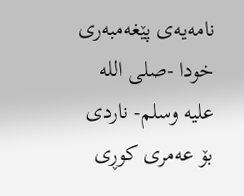نامەیەی پێغەمبەری خودا -صلى اللە علیە وسلم- ناردی بۆ عەمری کوڕی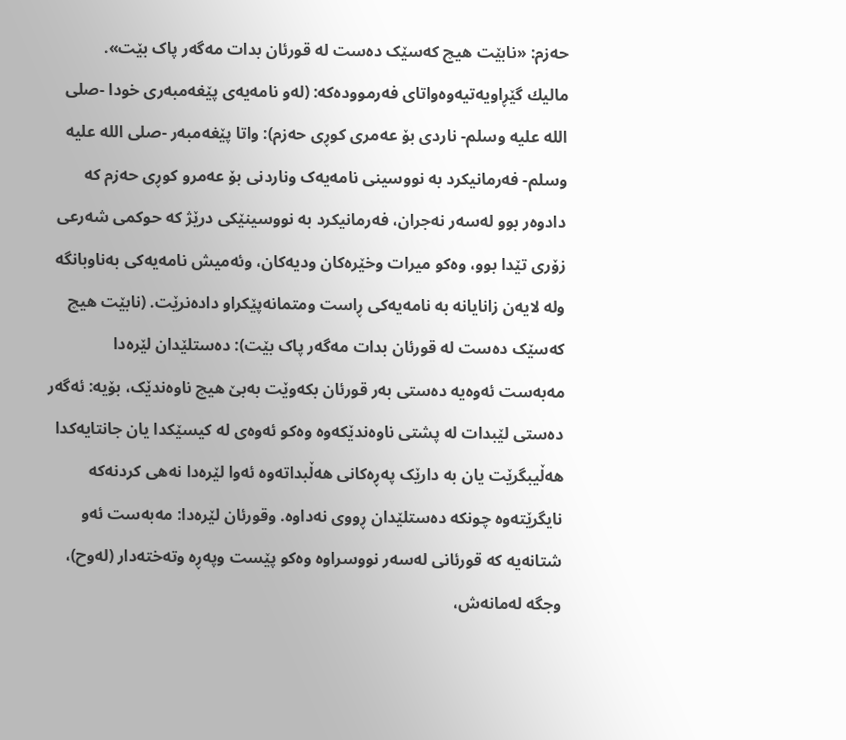حەزم: «نابێت هیچ کەسێک دەست لە قورئان بدات مەگەر پاک بێت».
مالیك گێڕاویەتیەوەواتاى فەرموودەکە: (لەو نامەیەی پێغەمبەری خودا -صلى اللە علیە وسلم- ناردی بۆ عەمری کوڕی حەزم): واتا پێغەمبەر -صلى اللە علیە وسلم- فەرمانیکرد بە نووسینی نامەیەک وناردنی بۆ عەمرو کوڕی حەزم کە دادوەر بوو لەسەر نەجران، فەرمانیکرد بە نووسینێکی درێژ کە حوکمی شەرعی زۆری تێدا بوو، وەکو میرات وخێرەکان ودیەکان، وئەمیش نامەیەکی بەناوبانگە ولە لایەن زانایانە بە نامەیەکی ڕاست ومتمانەپێکراو دادەنرێت. (نابێت هیچ کەسێک دەست لە قورئان بدات مەگەر پاک بێت): دەستلێدان لێرەدا مەبەست ئەوەیە دەستی بەر قورئان بکەوێت بەبێ هیچ ناوەندێک، بۆیە: ئەگەر دەستی لێبدات لە پشتی ناوەندێکەوە وەکو ئەوەی لە کیسێکدا یان جانتایەکدا هەڵیبگرێت یان بە دارێک پەڕەکانى هەڵبداتەوە ئەوا لێرەدا نەهی کردنەکە نایگرێتەوە چونکە دەستلێدان ڕووی نەداوە. وقورئان لێرەدا: مەبەست ئەو شتانەیە کە قورئانی لەسەر نووسراوە وەکو پێست وپەڕە وتەختەدار (لەوح)، وجگە لەمانەش،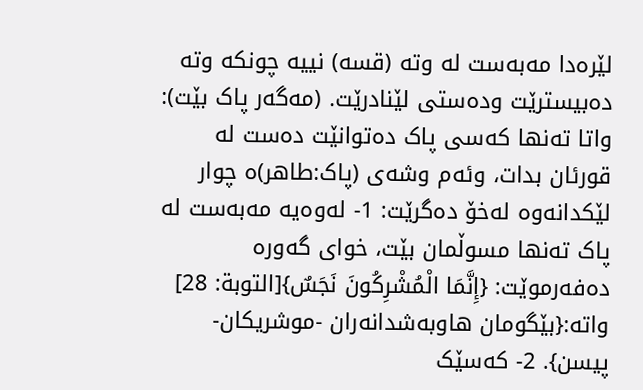لێرەدا مەبەست لە وتە (قسە) نییە چونکە وتە دەبیسترێت ودەستی لێنادرێت. (مەگەر پاک بێت): واتا تەنها کەسی پاک دەتوانێت دەست لە قورئان بدات، وئەم وشەى (پاک:طاهر)ە چوار لێکدانەوە لەخۆ دەگرێت: 1- لەوەیە مەبەست لە پاک تەنها مسوڵمان بێت، خواى گەورە دەفەرموێت: {إِنَّمَا الْمُشْرِكُونَ نَجَسٌ}[التوبة: 28] واتە:{بێگومان ھاوبەشدانەران -موشریکان- پیسن}. 2- کەسێک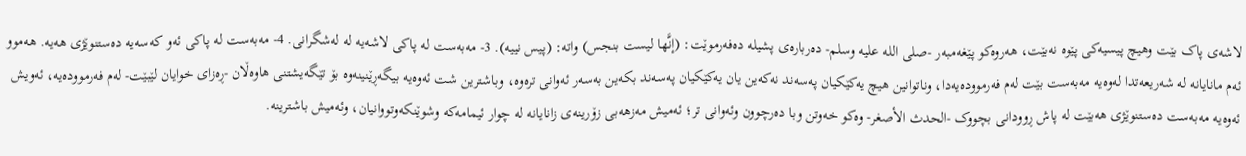لاشەی پاک بێت وهیچ پیسیەکی پێوە نەبێت، هەروەکو پێغەمبەر -صلى اللە علیە وسلم- دەربارەی پشیلە دەفەرموێت: (إنَّها ليست بنجس) واتە: (پیس نییە). 3- مەبەست لە پاکی لاشەیە لە لەشگرانی. 4- مەبەست لە پاکی ئەو کەسەیە دەستنوێژی هەیە. هەموو ئەم مانایانە لە شەریعەتدا لەوەیە مەبەست بێت لەم فەرموودەیەدا، وناتوانین هیچ یەکێکیان پەسەند نەکەین یان یەکێکیان پەسەند بکەین بەسەر ئەوانى ترەوە، وباشترین شت ئەوەیە بیگەڕێنینەوە بۆ تێگەیشتنی هاوەڵان -ڕەزای خوایان لێبێت- لەم فەرموودەیە، ئەویش ئەوەیە مەبەست دەستنوێژی هەبێت لە پاش ڕوودانى بچووک -الحدث الأصغر- وەکو خەوتن وبا دەرچوون وئەوانى تر؛ ئەمیش مەزهەبی زۆرینەی زانایانە لە چوار ئیمامەکە وشوێنکەوتووانیان، وئەمیش باشترینە.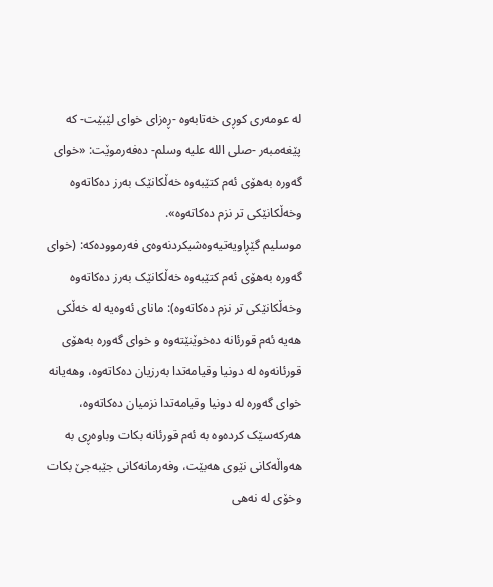لە عومەری کوڕی خەتابەوە -ڕەزای خوای لێبێت- کە پێغەمبەر -صلى اللە علیە وسلم- دەفەرموێت: «خواى گەورە بەهۆی ئەم کتێبەوە خەڵکانێک بەرز دەکاتەوە وخەڵکانێکی تر نزم دەکاتەوە».
موسلیم گێڕاویەتیەوەشیکردنەوەى فەرموودەکە: (خواى گەورە بەهۆی ئەم کتێبەوە خەڵکانێک بەرز دەکاتەوە وخەڵکانێکی تر نزم دەکاتەوە): ماناى ئەوەیە لە خەڵکی هەیە ئەم قورئانە دەخوێنێتەوە و خواى گەورە بەهۆی قورئانەوە لە دونیا وقیامەتدا بەرزیان دەکاتەوە، وهەیانە خواى گەورە لە دونیا وقیامەتدا نزمیان دەکاتەوە، هەرکەسێک کردەوە بە ئەم قورئانە بکات وباوەڕی بە هەواڵەکانى نێوی هەبێت، وفەرمانەکانى جێبەجێ بکات وخۆی لە نەهی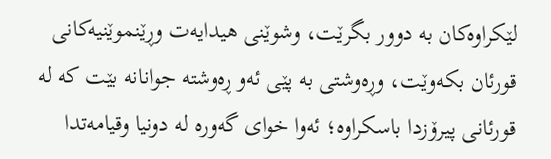لێکراوەکان بە دوور بگرێت، وشوێنی هیدایەت وڕێنموێنیەکانى قورئان بکەوێت، وڕەوشتی بە پێی ئەو ڕەوشتە جوانانە بێت کە لە قورئانی پیرۆزدا باسکراوە؛ ئەوا خواى گەورە لە دونیا وقیامەتدا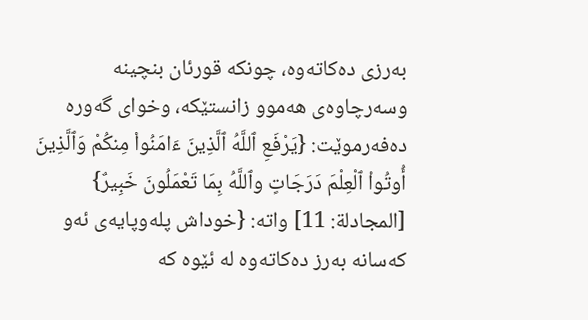بەرزی دەکاتەوە، چونکە قورئان بنچینە وسەرچاوەى هەموو زانستێکە، وخواى گەورە دەفەرموێت: {يَرْفَعِ ٱللَّهُ ٱلَّذِينَ ءَامَنُوا۟ مِنكُمْ وَٱلَّذِينَ أُوتُوا۟ ٱلْعِلْمَ دَرَجَاتٍ وٱللَّهُ بِمَا تَعْمَلُونَ خَبِيرٌ} [المجادلة: 11] واتە: {خوداش پلەوپایەی ئەو کەسانە بەرز دەکاتەوە لە ئێوە کە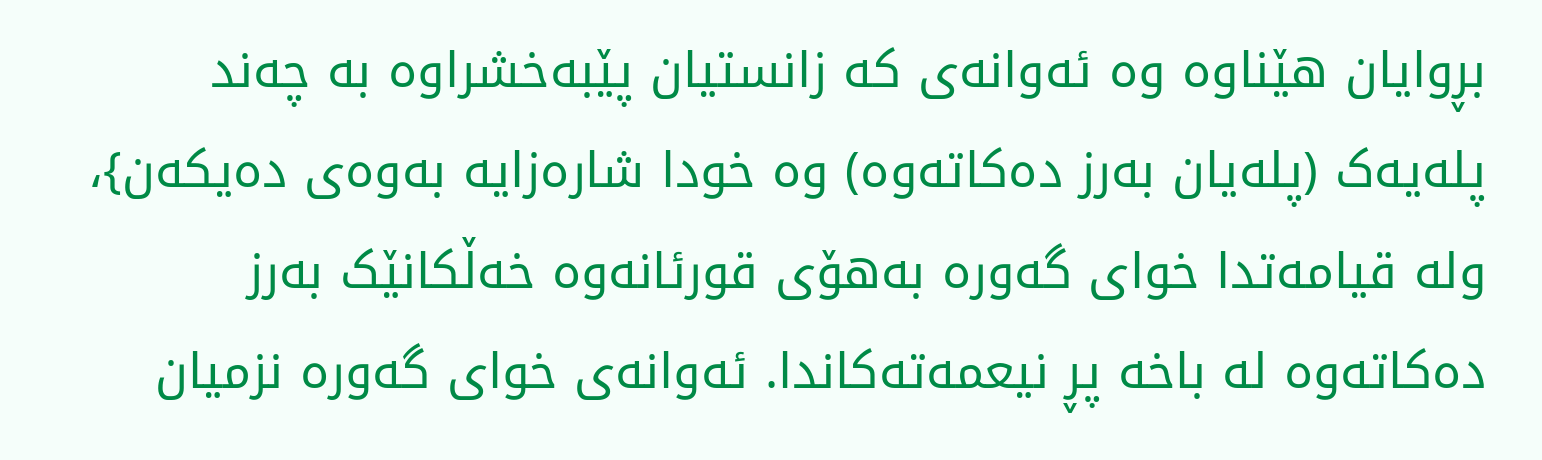بڕوایان ھێناوە وە ئەوانەی کە زانستیان پێبەخشراوە بە چەند پلەیەک (پلەیان بەرز دەکاتەوە) وە خودا شارەزایە بەوەی دەیکەن}، ولە قیامەتدا خواى گەورە بەهۆی قورئانەوە خەڵکانێک بەرز دەکاتەوە لە باخە پڕ نیعمەتەکاندا. ئەوانەى خواى گەورە نزمیان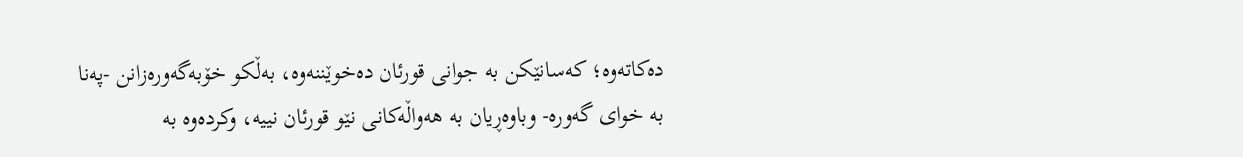دەکاتەوە؛ کەسانێکن بە جوانی قورئان دەخوێننەوە، بەڵکو خۆبەگەورەزانن -پەنا بە خواى گەورە- وباوەڕیان بە هەواڵەکانى نێو قورئان نییە، وکردەوە بە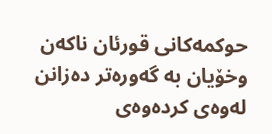حوکمەکانى قورئان ناکەن وخۆیان بە گەورەتر دەزانن لەوەى کردەوەى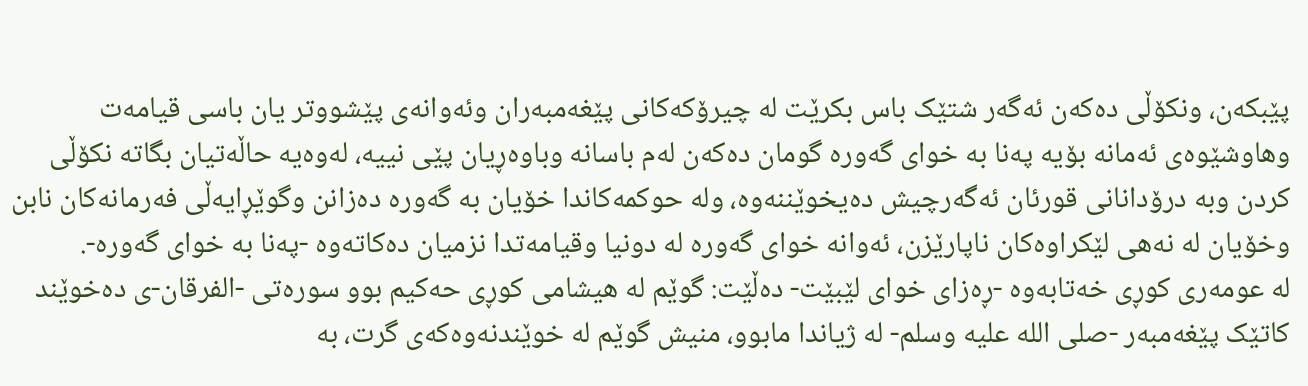پێبکەن، ونکۆڵی دەکەن ئەگەر شتێک باس بکرێت لە چیرۆکەکانى پێغەمبەران وئەوانەى پێشووتر یان باسی قیامەت وهاوشێوەى ئەمانە بۆیە پەنا بە خواى گەورە گومان دەکەن لەم باسانە وباوەڕیان پێی نییە، لەوەیە حاڵەتیان بگاتە نکۆڵی کردن وبە درۆدانانى قورئان ئەگەرچیش دەیخوێننەوە، ولە حوکمەکاندا خۆیان بە گەورە دەزانن وگوێڕایەڵی فەرمانەکان نابن وخۆیان لە نەهی لێکراوەکان ناپارێزن، ئەوانە خواى گەورە لە دونیا وقیامەتدا نزمیان دەکاتەوە -پەنا بە خواى گەورە-.
لە عومەری کوڕی خەتابەوە -ڕەزای خوای لێبێت- دەڵێت: گوێم لە هیشامی کوڕی حەکیم بوو سورەتی -الفرقان-ی دەخوێند کاتێک پێغەمبەر -صلى اللە علیە وسلم- لە ژیاندا مابوو، منیش گوێم لە خوێندنەوەکەى گرت، بە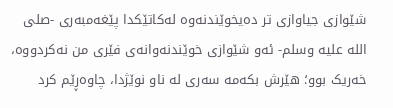شێوازی جیاوازی تر دەیخوێندنەوە لەکاتێکدا پێغەمبەری -صلى اللە علیە وسلم- ئەو شێوازی خوێندنەوانەى فێری من نەکردووە، خەریک بوو؛ هێرش بکەمە سەری لە ناو نوێژدا، چاوەڕێم کرد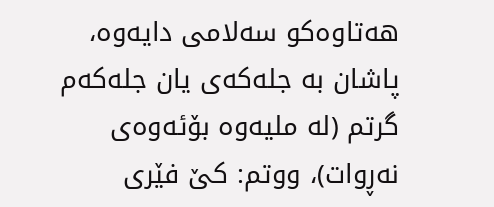هەتاوەکو سەلامی دایەوە، پاشان بە جلەکەى یان جلەکەم گرتم (لە ملیەوە بۆئەوەى نەڕوات)، ووتم: کێ فێری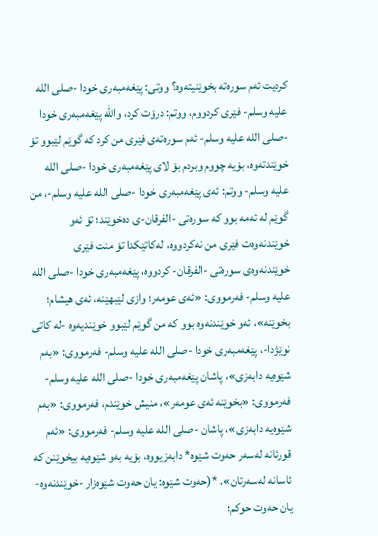کردیت ئەم سورەتە بخوێنیتەوە؟ ووتی: پێغەمبەری خودا -صلى اللە علیە وسلم- فێری کردووم، ووتم: درۆت کرد، والله پێغەمبەری خودا -صلى اللە علیە وسلم- ئەم سورەتەى فێری من کرد کە گوێم لێبوو تۆ خوێندتەوە، بۆیە چووم وبردم بۆ لای پێغەمبەری خودا -صلى اللە علیە وسلم- ووتم: ئەی پێغەمبەری خودا -صلى اللە علیە وسلم-، من گوێم لە ئەمە بوو کە سورەتی -الفرقان-ی دەخوێند؛ تۆ ئەو خوێندنەوەت فێری من نەکردووە، لەکاتێکدا تۆ منت فێری خوێندنەوەى سورەتی -الفرقان- کردووە، پێغەمبەری خودا -صلى اللە علیە وسلم- فەرمووی: «ئەی عومەر؛ وازی لێبهێنە، ئەی هیشام؛ بخوێنە»، ئەو خوێندنەوە بوو کە من گوێم لێبوو خوێندیەوە -لە کاتی نوێژدا-، پێغەمبەری خودا -صلى اللە علیە وسلم- فەرمووی: «بەم شێوەیە دابەزی»، پاشان پێغەمبەری خودا -صلى اللە علیە وسلم- فەرمووی: «بخوێنە ئەی عومەر»، منیش خوێندم، فەرمووی: «بەم شێوەیە دابەزی»، پاشان -صلى اللە علیە وسلم- فەرمووی: «ئەم قورئانە لەسەر حەوت شێوە* دابەزیووە، بۆیە بەو شێوەیە بیخوێنن کە ئاسانە لەسەرتان». *(حەوت شێوە: یان حەوت شێوەزار -خوێندنەوە- یان حەوت حوکم؛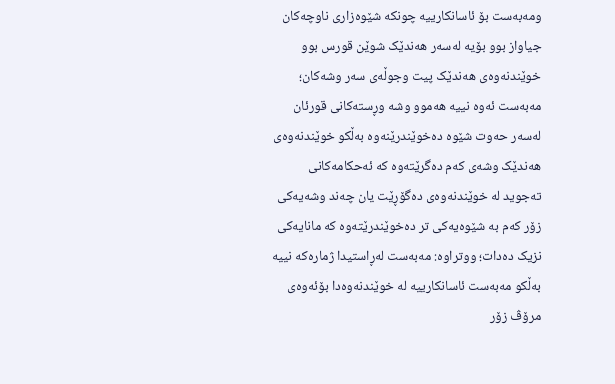ومەبەست بۆ ئاسانکارییە چونکە شێوەزاری ناوچەکان جیاواز بوو بۆیە لەسەر هەندێک شوێن قورس بوو خوێندنەوەى هەندێک پیت وجوڵەى سەر وشەکان؛ مەبەست ئەوە نییە هەموو وشە وڕستەکانى قورئان لەسەر حەوت شێوە دەخوێندرێنەوە بەڵکو خوێندنەوەى هەندێک وشەی کەم دەگرێتەوە کە ئەحکامەکانى تەجوید لە خوێندنەوەى دەگۆڕێت یان چەند وشەیەکی زۆر کەم بە شێوەیەکی تر دەخوێندرێتەوە کە مانایەکی نزیک دەدات؛ ووتراوە: مەبەست لەڕاستیدا ژمارەکە نییە بەڵکو مەبەست ئاسانکارییە لە خوێندنەوەدا بۆئەوەى مرۆڤ زۆر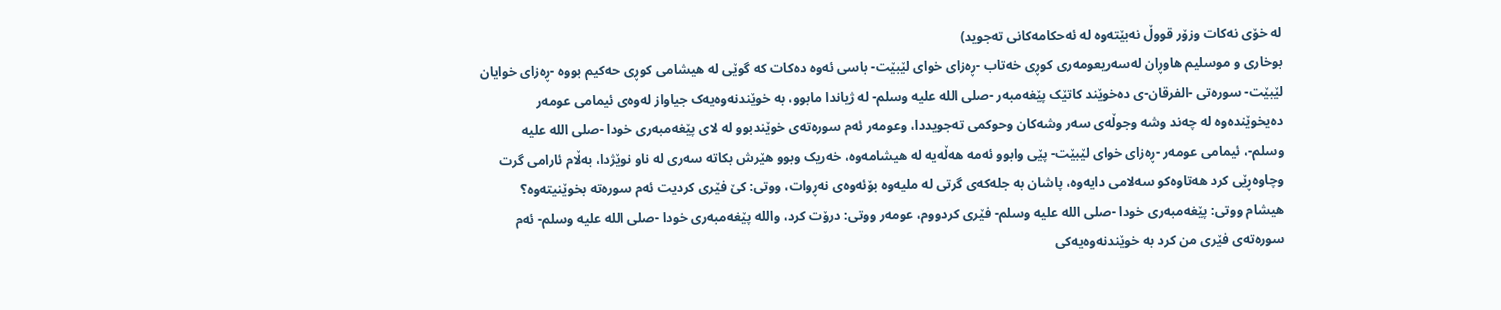لە خۆی نەکات وزۆر قووڵ نەبێتەوە لە ئەحکامەکانى تەجوید)
بوخاری و موسلیم هاوڕان لەسەریعومەری کوڕی خەتاب -ڕەزای خوای لێبێت- باسی ئەوە دەکات کە گوێی لە هیشامی کوڕی حەکیم بووە -ڕەزاى خوایان لێبێت- سورەتی -الفرقان-ی دەخوێند کاتێک پێغەمبەر -صلى اللە علیە وسلم- لە ژیاندا مابوو، بە خوێندنەوەیەک جیاواز لەوەى ئیمامی عومەر دەیخوێندەوە لە چەند وشە وجوڵەى سەر وشەکان وحوکمی تەجویددا، وعومەر ئەم سورەتەى خوێندبوو لە لای پێغەمبەری خودا -صلى اللە علیە وسلم-، ئیمامی عومەر -ڕەزاى خواى لێبێت- پێی وابوو ئەمە هەڵەیە لە هیشامەوە، خەریک وبوو هێرش بکاتە سەری لە ناو نوێژدا، بەڵام ئارامی گرت وچاوەڕێی کرد هەتاوەکو سەلامی دایەوە، پاشان بە جلەکەى گرتی لە ملیەوە بۆئەوەى نەڕوات، ووتی: کێ فێری کردیت ئەم سورەتە بخوێنیتەوە؟ هیشام ووتی: پێغەمبەری خودا -صلى اللە علیە وسلم- فێری کردووم، عومەر ووتی: درۆت کرد، والله پێغەمبەری خودا -صلى اللە علیە وسلم- ئەم سورەتەى فێری من کرد بە خوێندنەوەیەکی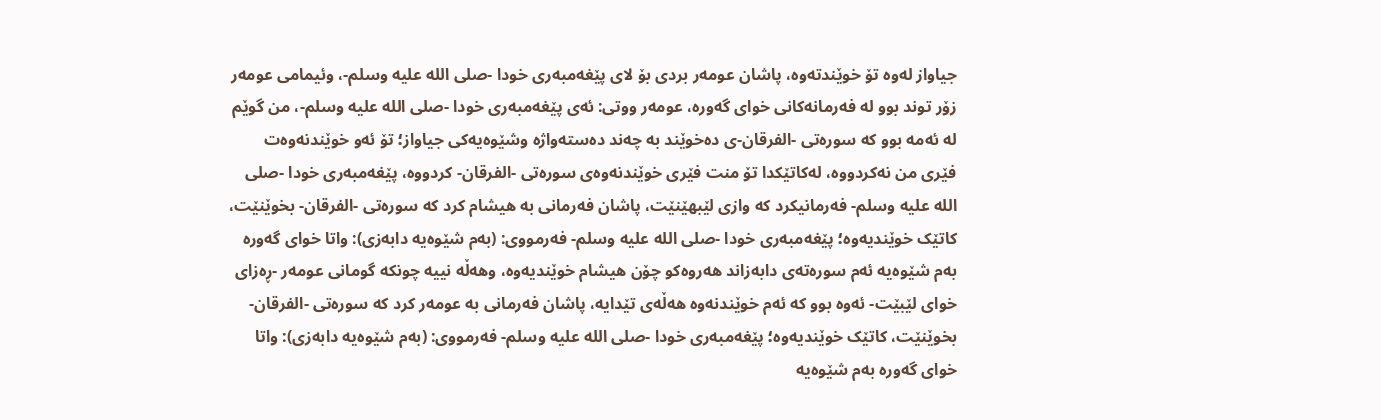جیاواز لەوە تۆ خوێندتەوە، پاشان عومەر بردی بۆ لای پێغەمبەری خودا -صلى اللە علیە وسلم-، وئیمامی عومەر زۆر توند بوو لە فەرمانەکانى خواى گەورە، عومەر ووتی: ئەی پێغەمبەری خودا -صلى اللە علیە وسلم-، من گوێم لە ئەمە بوو کە سورەتی -الفرقان-ی دەخوێند بە چەند دەستەواژە وشێوەیەکی جیاواز؛ تۆ ئەو خوێندنەوەت فێری من نەکردووە، لەکاتێکدا تۆ منت فێری خوێندنەوەى سورەتی -الفرقان- کردووە، پێغەمبەری خودا -صلى اللە علیە وسلم- فەرمانیکرد کە وازی لێبهێنێت، پاشان فەرمانى بە هیشام کرد کە سورەتی -الفرقان- بخوێنێت، کاتێک خوێندیەوە؛ پێغەمبەری خودا -صلى اللە علیە وسلم- فەرمووی: (بەم شێوەیە دابەزی): واتا خوای گەورە بەم شێوەیە ئەم سورەتەى دابەزاند هەروەکو چۆن هیشام خوێندیەوە، وهەڵە نییە چونکە گومانی عومەر -ڕەزاى خواى لێبێت- ئەوە بوو کە ئەم خوێندنەوە هەڵەى تێدایە، پاشان فەرمانى بە عومەر کرد کە سورەتی -الفرقان- بخوێنێت، کاتێک خوێندیەوە؛ پێغەمبەری خودا -صلى اللە علیە وسلم- فەرمووی: (بەم شێوەیە دابەزی): واتا خوای گەورە بەم شێوەیە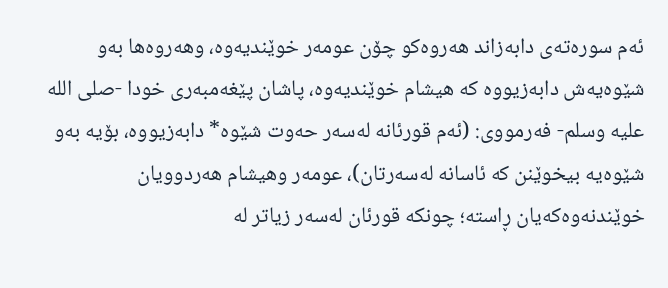ئەم سورەتەى دابەزاند هەروەکو چۆن عومەر خوێندیەوە، وهەروەها بەو شێوەیەش دابەزیووە کە هیشام خوێندیەوە، پاشان پێغەمبەری خودا -صلى اللە علیە وسلم- فەرمووی: (ئەم قورئانە لەسەر حەوت شێوە* دابەزیووە، بۆیە بەو شێوەیە بیخوێنن کە ئاسانە لەسەرتان)، عومەر وهیشام هەردوویان خوێندنەوەکەیان ڕاستە؛ چونکە قورئان لەسەر زیاتر لە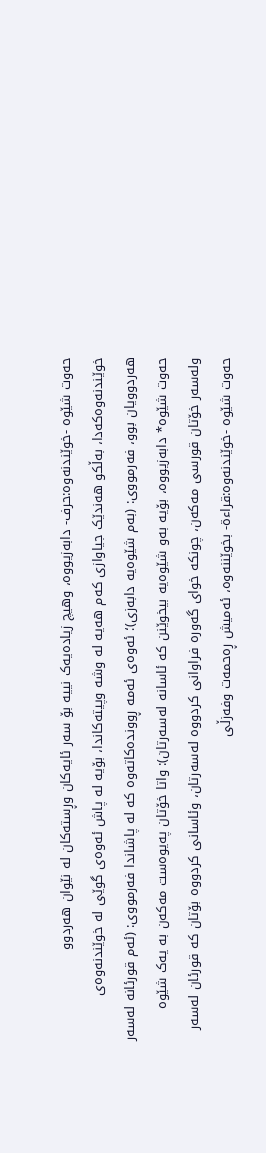حەوت شێوە -خوێندنەوە:حرف- دابەزیووە، وهیچ زیادەیەک نییە بۆ سەر ئایەکان وڕستەکان لە نێوان هەردوو خوێندنەوەکەدا، بەڵکو هەندێک جیاوازى کەم هەیە لە وشە وپیتەکاندا، بۆیە لە پاش ئەوەى گوێی لە خوێندنەوەی هەردوویان بوو، فەرمووی: (بەم شێوەیە دابەزی)؛ ئەوەى ئەمە ڕووندەکاتەوە کە لە پاشاندا فەرمووی: (ئەم قورئانە لەسەر حەوت شێوە* دابەزیووە، بۆیە بەو شێوەیە بیخوێنن کە ئاسانە لەسەرتان): واتا خۆتان پەیوەست مەکەن بە یەک شێوە ولەسەر خۆتان قورسی مەکەن، چونکە خواى گەورە فراوانى کردووە لەسەرتان، وئاسانی کردووە بۆتان کە قورئان لەسەر حەوت شێوە -خوێندنەوە:قراءة- بخوێننەوە، ئەمیش ڕەحمەت وفەزڵی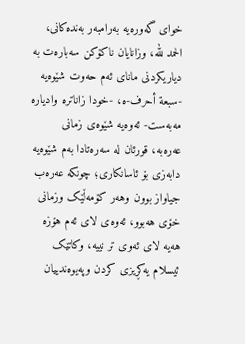خواى گەورەیە بەرامبەر بەندەکانى، الحمد لله، وزانایان ناکۆکن سەبارەت بە دیاریکردنی ماناى ئەم حەوت شێوەیە -سبعة أحرف-ە، -خودا زاناترە وادیارە مەبەست- ئەوەیە شێوەی زمانى عەرەبە، قورئان لە سەرەتادا بەم شێوەیە دابەزی بۆ ئاسانکاری؛ چونکە عەرەب جیاواز بوون وهەر کۆمەڵێک وزمانى خۆی هەبوو، ئەوەى لای ئەم هۆزە هەیە لای ئەوی تر نییە، وکاتێک ئیسلام یەکڕیزی کردن وپەیوەندییان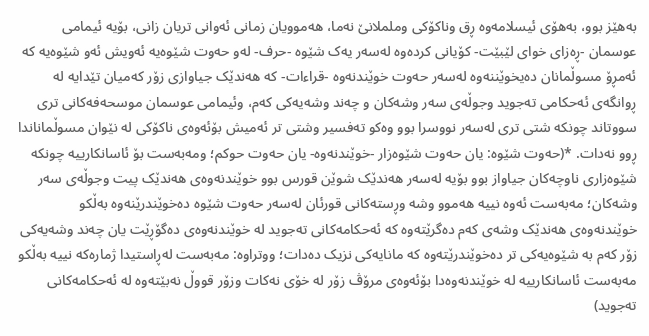بەهێز بوو، بەهۆی ئیسلامەوە ڕق وناکۆکی وململانێ نەما، هەموویان زمانى ئەوانی تریان زانی، بۆیە ئیمامی عوسمان -ڕەزاى خواى لێبێت- کۆیانی کردەوە لەسەر یەک شێوە -حرف- لەو حەوت شێوەیە ئەویش ئەو شێوەیە کە ئەمڕۆ مسوڵمانان دەیخوێننەوە لەسەر حەوت خوێندنەوە -قراءات- کە هەندێک جیاوازى زۆر کەمیان تێدایە لە ڕوانگەى ئەحکامی تەجوید وجوڵەى سەر وشەکان و چەند وشەیەکی کەم، وئیمامی عوسمان موسحەفەکانى تری سووتاند چونکە شتی تری لەسەر نووسرا بوو وەکو تەفسیر وشتی تر ئەمیش بۆئەوەی ناکۆکی لە نێوان مسوڵماناندا ڕوو نەدات. *(حەوت شێوە: یان حەوت شێوەزار -خوێندنەوە- یان حەوت حوکم؛ ومەبەست بۆ ئاسانکارییە چونکە شێوەزاری ناوچەکان جیاواز بوو بۆیە لەسەر هەندێک شوێن قورس بوو خوێندنەوەى هەندێک پیت وجوڵەى سەر وشەکان؛ مەبەست ئەوە نییە هەموو وشە وڕستەکانى قورئان لەسەر حەوت شێوە دەخوێندرێنەوە بەڵکو خوێندنەوەى هەندێک وشەی کەم دەگرێتەوە کە ئەحکامەکانى تەجوید لە خوێندنەوەى دەگۆڕێت یان چەند وشەیەکی زۆر کەم بە شێوەیەکی تر دەخوێندرێتەوە کە مانایەکی نزیک دەدات؛ ووتراوە: مەبەست لەڕاستیدا ژمارەکە نییە بەڵکو مەبەست ئاسانکارییە لە خوێندنەوەدا بۆئەوەى مرۆڤ زۆر لە خۆی نەکات وزۆر قووڵ نەبێتەوە لە ئەحکامەکانى تەجوید)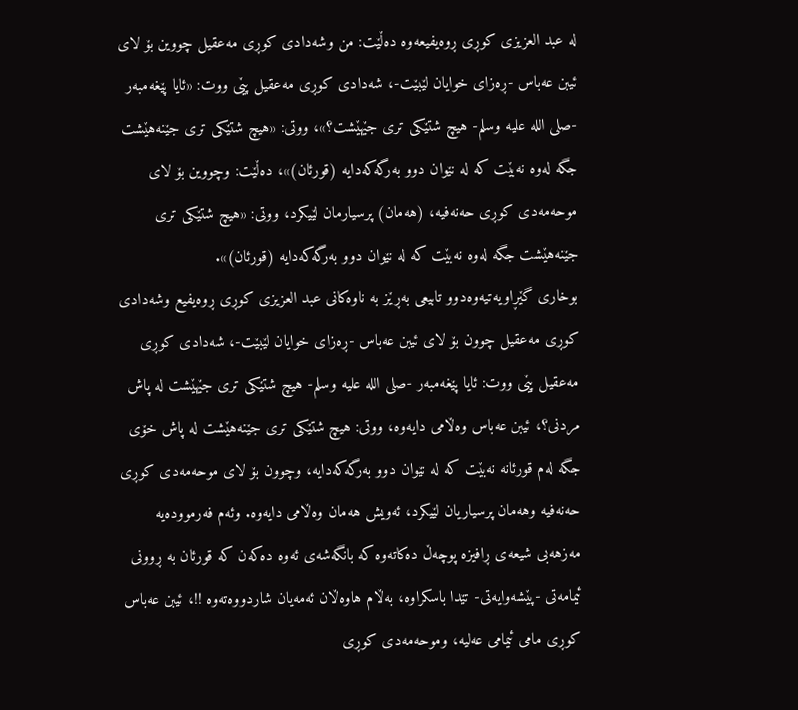لە عبد العزیزی کوڕی ڕوەیفیعەوە دەڵێت: من وشەدادی کوڕی مەعقیل چووین بۆ لای ئیبن عەباس -ڕەزاى خوایان لێبێت-، شەدادی کوڕی مەعقیل پێی ووت: «ئایا پێغەمبەر -صلى اللە علیە وسلم- هیچ شتێکی تری جێهێشت؟»، ووتی: «هیچ شتێکی تری جێنەهێشت جگە لەوە نەبێت کە لە نێوان دوو بەرگەکەدایە (قورئان)»، دەڵێت: وچووین بۆ لای موحەمەدی کوڕی حەنەفیە، (هەمان) پرسیارمان لێیکرد، ووتی: «هیچ شتێکی تری جێنەهێشت جگە لەوە نەبێت کە لە نێوان دوو بەرگەکەدایە (قورئان)».
بوخاری گێڕاویەتیەوەدوو تابیعی بەڕێز بە ناوەکانى عبد العزیزی کوڕی ڕوەیفیع وشەدادی کوڕی مەعقیل چوون بۆ لای ئیبن عەباس -ڕەزاى خوایان لێبێت-، شەدادی کوڕی مەعقیل پێی ووت: ئایا پێغەمبەر -صلى اللە علیە وسلم- هیچ شتێکی تری جێهێشت لە پاش مردنی؟، ئیبن عەباس وەڵامی دایەوە، ووتی: هیچ شتێکی تری جێنەهێشت لە پاش خۆی جگە لەم قورئانە نەبێت کە لە نێوان دوو بەرگەکەدایە، وچوون بۆ لای موحەمەدی کوڕی حەنەفیە وهەمان پرسیاریان لێیکرد، ئەویش هەمان وەڵامی دایەوە. وئەم فەرموودەیە مەزهەبی شیعەی ڕافیزە پوچەڵ دەکاتەوە کە بانگەشەى ئەوە دەکەن کە قورئان بە ڕوونی ئیمامەتی -پێشەوایەتی- تێدا باسکراوە، بەڵام هاوەڵان ئەمەیان شاردووەتەوە !!، ئیبن عەباس کوڕی مامی ئیمامی عەلیە، وموحەمەدی کوڕی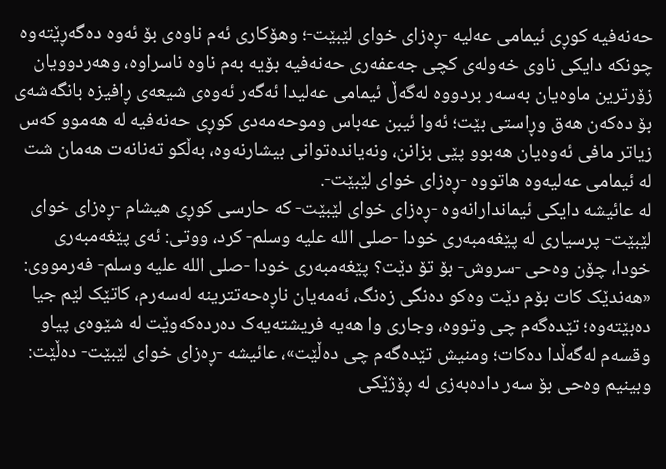حەنەفیە کوڕی ئیمامی عەلیە -ڕەزاى خواى لێبێت-؛ وهۆکاری ئەم ناوەى بۆ ئەوە دەگەڕێتەوە چونکە دایکی ناوى خەولەى کچی جەعفەری حەنەفیە بۆیە بەم ناوە ناسراوە، وهەردوویان زۆرترین ماوەیان بەسەر بردووە لەگەڵ ئیمامی عەلیدا ئەگەر ئەوەى شیعەی ڕافیزە بانگەشەى بۆ دەکەن هەق وڕاستی بێت؛ ئەوا ئیبن عەباس وموحەمەدی کوڕی حەنەفیە لە هەموو کەس زیاتر مافى ئەوەیان هەبوو پێی بزانن، ونەیاندەتوانى بیشارنەوە، بەڵکو تەنانەت هەمان شت لە ئیمامی عەلیەوە هاتووە -ڕەزاى خواى لێبێت-.
لە عائیشە دایکی ئیماندارانەوە -ڕەزاى خواى لێبێت- کە حارسی کوڕی هیشام -ڕەزاى خواى لێبێت- پرسیاری لە پێغەمبەری خودا -صلى اللە علیە وسلم- کرد، ووتی: ئەی پێغەمبەری خودا، چۆن وەحی -سروش- بۆ تۆ دێت؟ پێغەمبەری خودا -صلى اللە علیە وسلم- فەرمووی: «هەندێک کات بۆم دێت وەکو دەنگی زەنگ، ئەمەیان ناڕەحەتترینە لەسەرم، کاتێک لێم جیا دەبێتەوە؛ تێدەگەم چی وتووە، وجاری وا هەیە فریشتەیەک دەردەکەوێت لە شێوەى پیاو وقسەم لەگەڵدا دەکات؛ ومنیش تێدەگەم چی دەڵێت»، عائیشە -ڕەزاى خواى لێبێت- دەڵێت: وبینیم وەحی بۆ سەر دادەبەزی لە ڕۆژێکی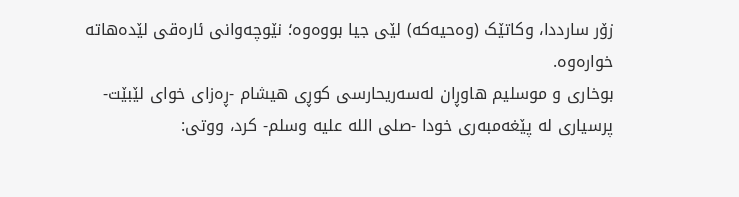زۆر سارددا، وکاتێک (وەحیەکە) لێی جیا بووەوە؛ نێوچەوانى ئارەقی لێدەهاتە خوارەوە.
بوخاری و موسلیم هاوڕان لەسەریحارسی کوڕی هیشام -ڕەزاى خواى لێبێت- پرسیاری لە پێغەمبەری خودا -صلى اللە علیە وسلم- کرد، ووتی: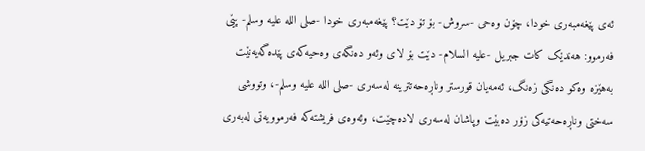ئەی پێغەمبەری خودا، چۆن وەحی -سروش- بۆ تۆ دێت؟ پێغەمبەری خودا -صلى اللە علیە وسلم- پێی فەرموو: هەندێک کات جبریل -علیه السلام- دێت بۆ لای وئەو دەنگەى وەحیەکەى پێدەگەیەنێت بەهێزە وەکو دەنگی زەنگ، ئەمەیان قورستر وناڕەحەتترینە لەسەری -صلى اللە علیە وسلم-، وتووشی سەختی وناڕەحەتیەکی زۆر دەبێت وپاشان لەسەری لادەچێت، وئەوەى فریشتەکە فەرموویەتی لەبەری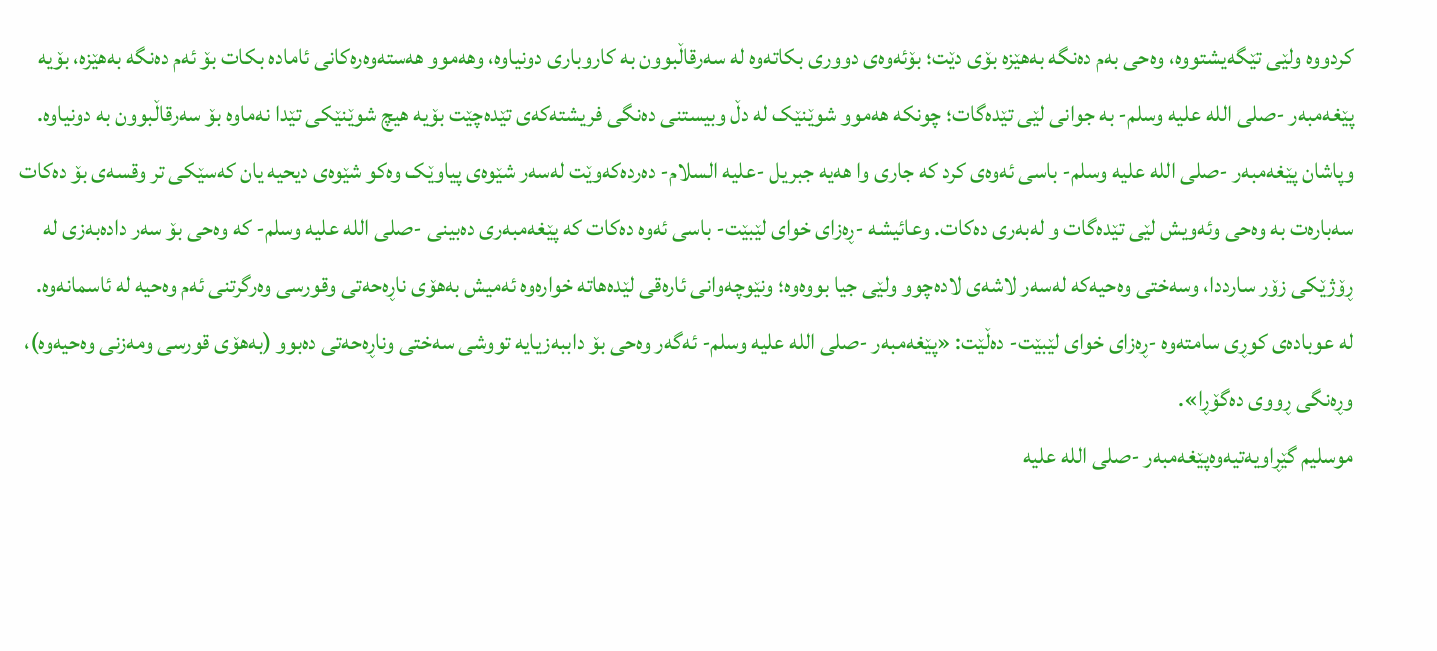کردووە ولێی تێگەیشتووە، وەحی بەم دەنگە بەهێزە بۆی دێت؛ بۆئەوەى دووری بکاتەوە لە سەرقاڵبوون بە کاروباری دونیاوە، وهەموو هەستەوەرەکانى ئامادە بکات بۆ ئەم دەنگە بەهێزە، بۆیە پێغەمبەر -صلى اللە علیە وسلم- بە جوانی لێی تێدەگات؛ چونکە هەموو شوێنێک لە دڵ وبیستنی دەنگی فریشتەکەى تێدەچێت بۆیە هیچ شوێنێکی تێدا نەماوە بۆ سەرقاڵبوون بە دونیاوە. وپاشان پێغەمبەر -صلى اللە علیە وسلم- باسی ئەوەى کرد کە جاری وا هەیە جبریل -علیه السلام- دەردەکەوێت لەسەر شێوەى پیاوێک وەکو شێوەى دیحیە یان کەسێکی تر وقسەی بۆ دەکات سەبارەت بە وەحی وئەویش لێی تێدەگات و لەبەری دەکات. وعائیشە -ڕەزاى خواى لێبێت- باسی ئەوە دەکات کە پێغەمبەری دەبینی -صلى اللە علیە وسلم- کە وەحی بۆ سەر دادەبەزی لە ڕۆژێکی زۆر سارددا، وسەختی وەحیەکە لەسەر لاشەی لادەچوو ولێی جیا بووەوە؛ ونێوچەوانى ئارەقی لێدەهاتە خوارەوە ئەمیش بەهۆی ناڕەحەتی وقورسی وەرگرتنی ئەم وەحیە لە ئاسمانەوە.
لە عوبادەی کوڕی سامتەوە -ڕەزای خوای لێبێت- دەڵێت: «پێغەمبەر -صلى اللە علیە وسلم- ئەگەر وەحی بۆ داببەزیایە تووشی سەختی وناڕەحەتی دەبوو (بەهۆی قورسی ومەزنی وەحیەوە)، وڕەنگی ڕووی دەگۆڕا».
موسلیم گێڕاویەتیەوەپێغەمبەر -صلى اللە علیە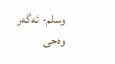وسلم- ئەگەر وەحی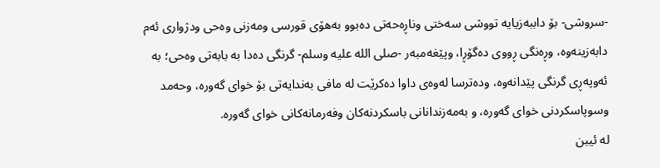-سروشی- بۆ داببەزیایە تووشی سەختی وناڕەحەتی دەبوو بەهۆی قورسی ومەزنی وەحی ودژواری ئەم دابەزینەوە، وڕەنگی ڕووی دەگۆڕا، وپێغەمبەر -صلى اللە علیە وسلم- گرنگی دەدا بە بابەتی وەحی؛ بە ئەوپەڕی گرنگی پێدانەوە، ودەترسا لەوەى داوا دەکرێت لە مافى بەندایەتی بۆ خواى گەورە، وحەمد وسوپاسکردنی خواى گەورە، و بەمەزندانانى باسکردنەکان وفەرمانەکانى خواى گەورە.
لە ئیبن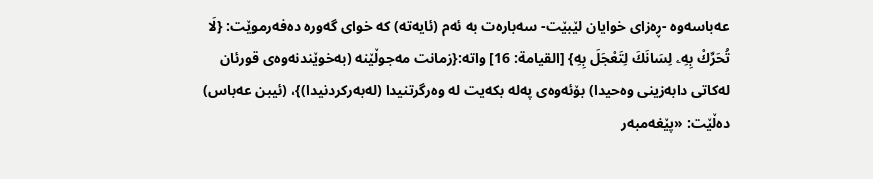عەباسەوە -ڕەزای خوایان لێبێت- سەبارەت بە ئەم (ئایەتە) کە خواى گەورە دەفەرموێت: {لَا تُحَرِّكْ بِهِۦ لِسَانَكَ لِتَعْجَلَ بِهِ} [القیامة: 16] واتە:{زمانت مەجوڵێنە (بەخوێندنەوەی قورئان لەکاتی دابەزینی وەحیدا) بۆئەوەى پەلە بکەیت لە وەرگرتنیدا (لەبەرکردنیدا)}، (ئیبن عەباس) دەڵێت: «پێغەمبەر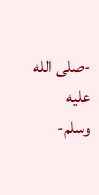-صلى اللە علیە وسلم-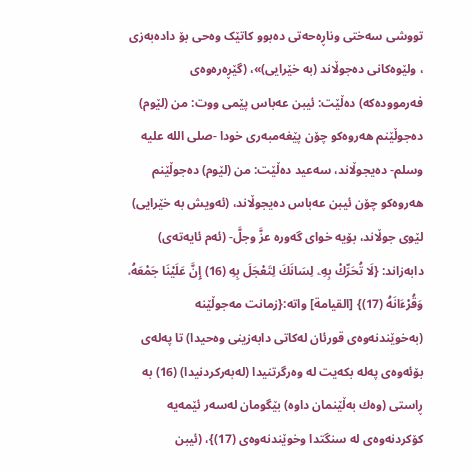تووشی سەختی وناڕەحەتی دەبوو کاتێک وەحی بۆ دادەبەزی ، ولێوەکانی دەجوڵاند (بە خێرایی)»، (گێڕەرەوەى فەرموودەکە) دەڵێت: ئیبن عەباس پێمی ووت: من (لێوم) دەجوڵێنم هەروەکو چۆن پێغەمبەری خودا -صلى اللە علیە وسلم- دەیجوڵاند، سەعید دەڵێت: من (لێوم) دەجوڵێنم هەروەکو چۆن ئیبن عەباس دەیجوڵاند، (ئەویش بە خێرایی) لێوی جوڵاند، بۆیە خواى گەورە عزَّ وجلَّ- (ئەم ئایەتەی) دابەزاند: {لَا تُحَرِّكْ بِهِۦ لِسَانَكَ لِتَعْجَلَ بِهِ (16) إِنَّ عَلَيْنَا جَمْعَهُۥ وَقُرْءَانَهُ (17)} [القیامة] واتە:{زمانت مەجوڵێنە (بەخوێندنەوەی قورئان لەکاتی دابەزینی وەحیدا) تا پەلەی بۆئەوەى پەلە بکەیت لە وەرگرتنیدا (لەبەرکردنیدا) (16) بە ڕاستی (وەك بەڵێنمان داوە) بێگومان لەسەر ئێمەیە کۆکردنەوەی لە سنگتدا وخوێندنەوەی (17)}، (ئیبن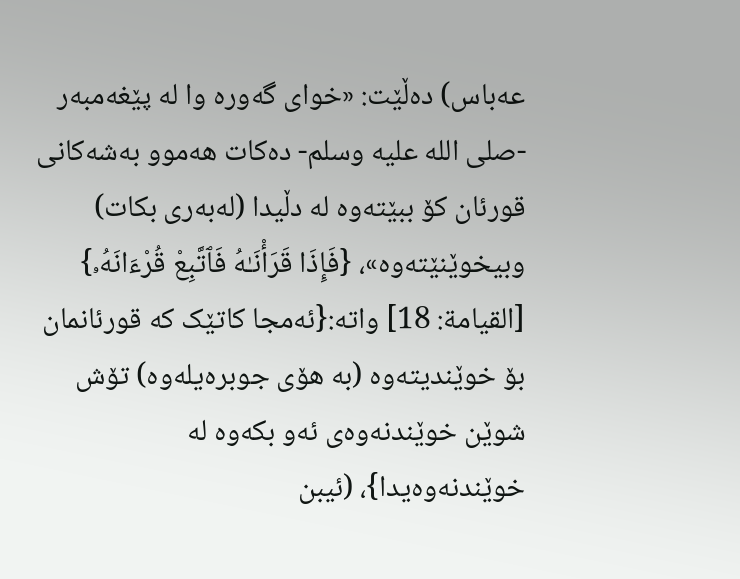عەباس) دەڵێت: «خواى گەورە وا لە پێغەمبەر -صلى اللە علیە وسلم- دەکات هەموو بەشەکانى قورئان کۆ ببێتەوە لە دڵیدا (لەبەری بکات) وبیخوێنێتەوە»، {فَإِذَا قَرَأْنَـٰهُ فَٱتَّبِعْ قُرْءَانَهُۥ} [القیامة: 18] واتە:{ئەمجا کاتێک کە قورئانمان بۆ خوێندیتەوە (بە ھۆی جوبرەیلەوە) تۆش شوێن خوێندنەوەی ئەو بکەوە لە خوێندنەوەیدا}، (ئیبن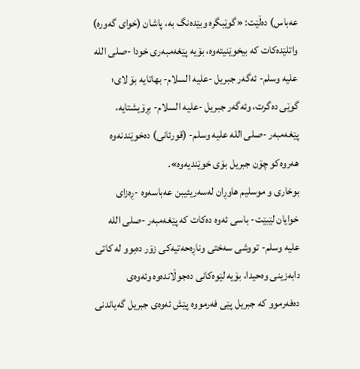عەباس) دەڵێت: «گوێبگرە وبێدەنگ بە، پاشان (خواى گەورە) واتلێدەکات کە بیخوێنیتەوە، بۆیە پێغەمبەری خودا -صلى اللە علیە وسلم- ئەگەر جبریل -علیه السلام- بهاتایە بۆ لای؛ گوێی دەگرت، وئەگەر جبریل -علیه السلام- بڕۆیشتایە، پێغەمبەر -صلى اللە علیە وسلم- (قورئانی) دەخوێندنەوە هەروەکو چۆن جبریل بۆی خوێندیەوە».
بوخاری و موسلیم هاوڕان لەسەریئیبن عەباسەوە -ڕەزای خوایان لێبێت- باسی ئەوە دەکات کە پێغەمبەر -صلى اللە علیە وسلم- تووشی سەختی وناڕەحەتیەکی زۆر دەبوو لە کاتی دابەزینی وەحیدا، بۆیە لێوەکانی دەجوڵاندەوە وئەوەى دەفەرموو کە جبریل پێی فەرمووە پێش ئەوەى جبریل گەیاندنی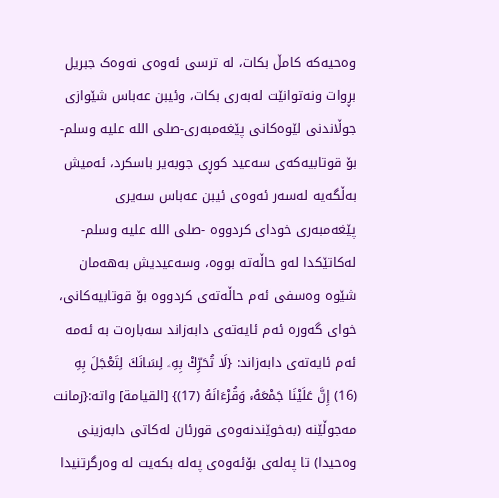وەحیەکە کامڵ بکات، لە ترسی ئەوەى نەوەک جبریل بڕوات ونەتوانێت لەبەری بکات، وئیبن عەباس شێوازى جوڵاندنى لێوەکانی پێغەمبەری-صلى اللە علیە وسلم- بۆ قوتابیەکەى سەعید کوڕی جوبەیر باسکرد، ئەمیش بەڵگەیە لەسەر ئەوەى ئیبن عەباس سەیری پێغەمبەری خودای کردووە -صلى اللە علیە وسلم- لەکاتێکدا لەو حاڵەتە بووە، وسەعیدیش بەهەمان شێوە وەسفی ئەم حاڵەتەى کردووە بۆ قوتابیەکانى، خواى گەورە ئەم ئایەتەی دابەزاند سەبارەت بە ئەمە ئەم ئایەتەی دابەزاند: {لَا تُحَرِّكْ بِهِۦ لِسَانَكَ لِتَعْجَلَ بِهِ (16) إِنَّ عَلَيْنَا جَمْعَهُۥ وَقُرْءَانَهُ (17)} [القیامة] واتە:{زمانت مەجوڵێنە (بەخوێندنەوەی قورئان لەکاتی دابەزینی وەحیدا) تا پەلەی بۆئەوەى پەلە بکەیت لە وەرگرتنیدا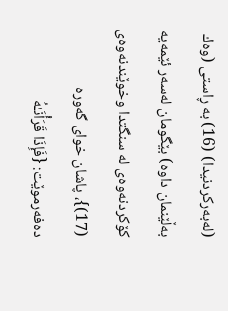(لەبەرکردنیدا) (16) بە ڕاستی (وەك بەڵێنمان داوە) بێگومان لەسەر ئێمەیە کۆکردنەوەی لە سنگتدا وخوێندنەوەی (17)}، پاشان خواى گەورە دەفەرموێت: {فَإِذَا قَرَأْنَـٰهُ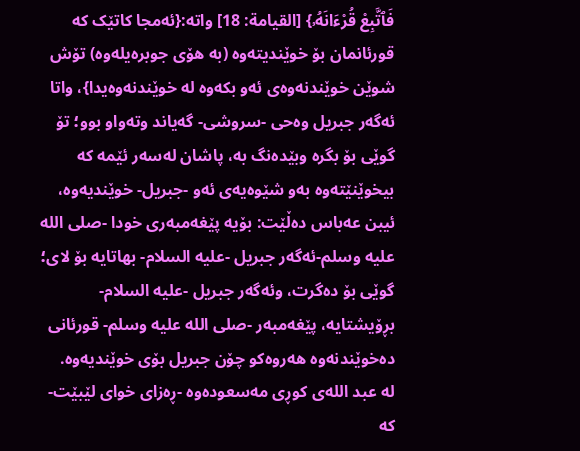فَٱتَّبِعْ قُرْءَانَهُۥ} [القیامة: 18] واتە:{ئەمجا کاتێک کە قورئانمان بۆ خوێندیتەوە (بە ھۆی جوبرەیلەوە) تۆش شوێن خوێندنەوەی ئەو بکەوە لە خوێندنەوەیدا}، واتا ئەگەر جبریل وەحی -سروشی- گەیاند وتەواو بوو؛ تۆ گوێی بۆ بگرە وبێدەنگ بە، پاشان لەسەر ئێمە کە بیخوێنێتەوە بەو شێوەیەی ئەو -جبریل- خوێندیەوە، ئیبن عەباس دەڵێت: بۆیە پێغەمبەری خودا -صلى اللە علیە وسلم-ئەگەر جبریل -علیه السلام- بهاتایە بۆ لای؛ گوێی بۆ دەگرت، وئەگەر جبریل -علیه السلام- بڕۆیشتایە، پێغەمبەر -صلى اللە علیە وسلم- قورئانی دەخوێندنەوە هەروەکو چۆن جبریل بۆی خوێندیەوە.
لە عبد اللەی کوڕی مەسعودەوە -ڕەزای خوای لێبێت- کە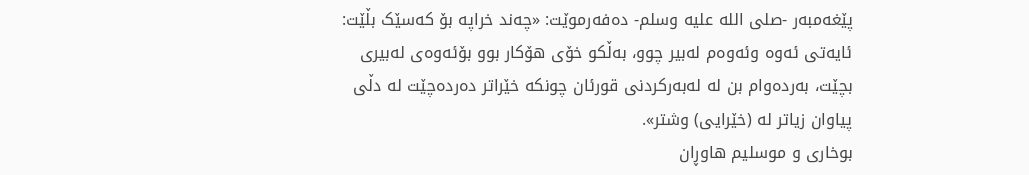پێغەمبەر -صلى اللە علیە وسلم- دەفەرموێت: «چەند خراپە بۆ کەسێک بڵێت: ئایەتی ئەوە وئەوەم لەبیر چوو، بەڵکو خۆی هۆکار بوو بۆئەوەى لەبیری بچێت، بەردەوام بن لە لەبەرکردنی قورئان چونکە خێراتر دەردەچێت لە دڵی پیاوان زیاتر لە (خێرایی) وشتر».
بوخاری و موسلیم هاوڕان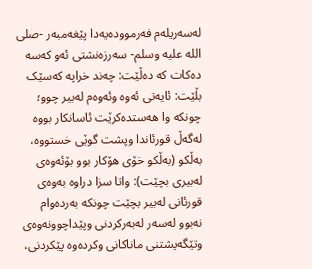لەسەریلەم فەرموودەیەدا پێغەمبەر -صلى اللە علیە وسلم- سەرزەنشتی ئەو کەسە دەکات کە دەڵێت: چەند خراپە کەسێک بڵێت: ئایەتی ئەوە وئەوەم لەبیر چوو؛ چونکە وا هەستدەکرێت ئاسانکار بووە لەگەڵ قورئاندا وپشت گوێی خستووە، بەڵکو (بەڵکو خۆی هۆکار بوو بۆئەوەى لەبیری بچێت): واتا سزا دراوە بەوەى قورئانی لەبیر بچێت چونکە بەردەوام نەبوو لەسەر لەبەرکردنی وپێداچوونەوەى وتێگەیشتنی ماناکانى وکردەوە پێکردنی،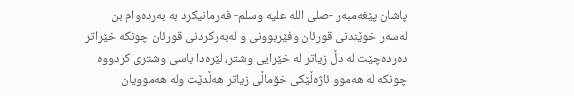پاشان پێغەمبەر -صلى اللە علیە وسلم- فەرمانیکرد بە بەردەوام بن لەسەر خوێندنی قورئان وفێربوونی و لەبەرکردنی قورئان چونکە خێراتر دەردەچێت لە دڵ زیاتر لە خێرایی وشتر، لێرەدا باسی وشتری کردووە چونکە لە هەموو ئاژەڵێکی خۆماڵی زیاتر هەڵدێت ولە هەموویان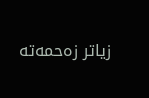زیاتر زەحمەتە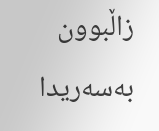زاڵبوون بەسەریدا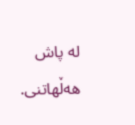لە پاش هەڵهاتنی.